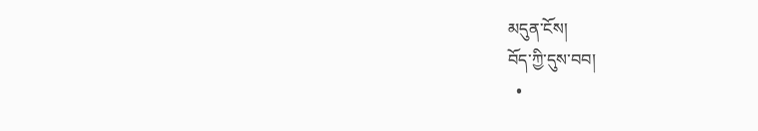མདུན་ངོས།
བོད་ཀྱི་དུས་བབ།
  •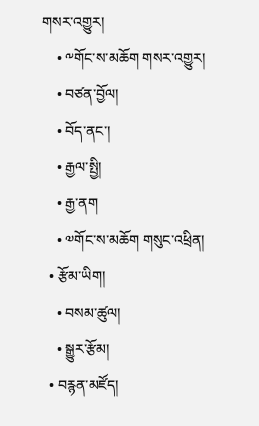གསར་འགྱུར།
    • ༸གོང་ས་མཆོག གསར་འགྱུར།
    • བཙན་བྱོལ།
    • བོད་ནང་།
    • རྒྱལ་སྤྱི།
    • རྒྱ་ནག
    • ༧གོང་ས་མཆོག གསུང་འཕྲིན།
  • རྩོམ་ཡིག།
    • བསམ་ཚུལ།
    • སྒྱུར་རྩོམ།
  • བརྙན་མཛོད།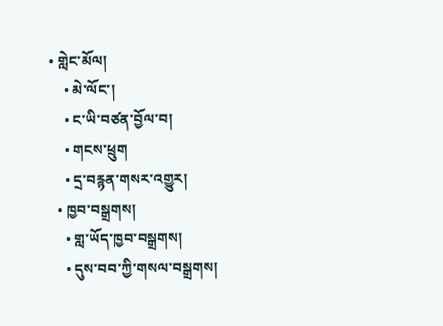• གླེང་མོལ།
    • མེ་ལོང་།
    • ང་ཡི་བཙན་བྱོལ་བ།
    • གངས་ཕྲུག
    • དྲ་བརྙན་གསར་འགྱུར།
  • ཁྱབ་བསྒྲགས།
    • གླ་ཡོད་ཁྱབ་བསྒྲགས།
    • དུས་བབ་ཀྱི་གསལ་བསྒྲགས།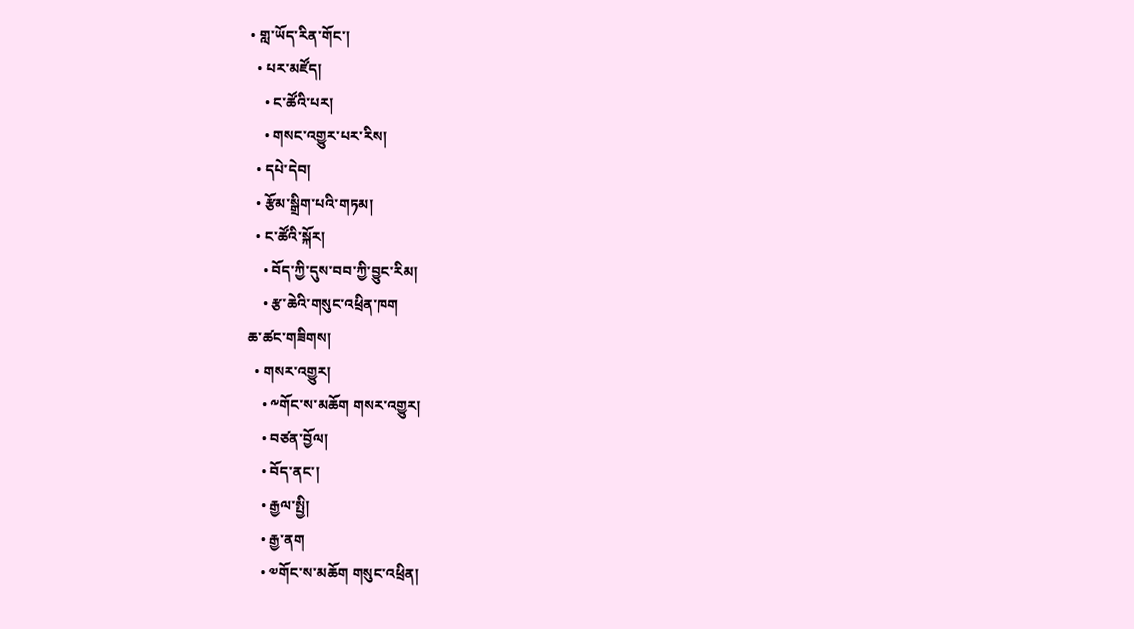• གླ་ཡོད་རིན་གོང་།
  • པར་མཛོད།
    • ང་ཚོའི་པར།
    • གསང་འགྱུར་པར་རིས།
  • དཔེ་དེབ།
  • རྩོམ་སྒྲིག་པའི་གཏམ།
  • ང་ཚོའི་སྐོར།
    • བོད་ཀྱི་དུས་བབ་ཀྱི་བྱུང་རིམ།
    • རྩ་ཆེའི་གསུང་འཕྲིན་ཁག
ཆ་ཚང་གཟིགས།
  • གསར་འགྱུར།
    • ༸གོང་ས་མཆོག གསར་འགྱུར།
    • བཙན་བྱོལ།
    • བོད་ནང་།
    • རྒྱལ་སྤྱི།
    • རྒྱ་ནག
    • ༧གོང་ས་མཆོག གསུང་འཕྲིན།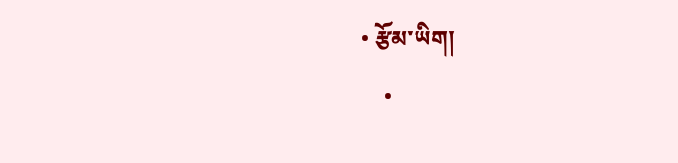• རྩོམ་ཡིག།
    •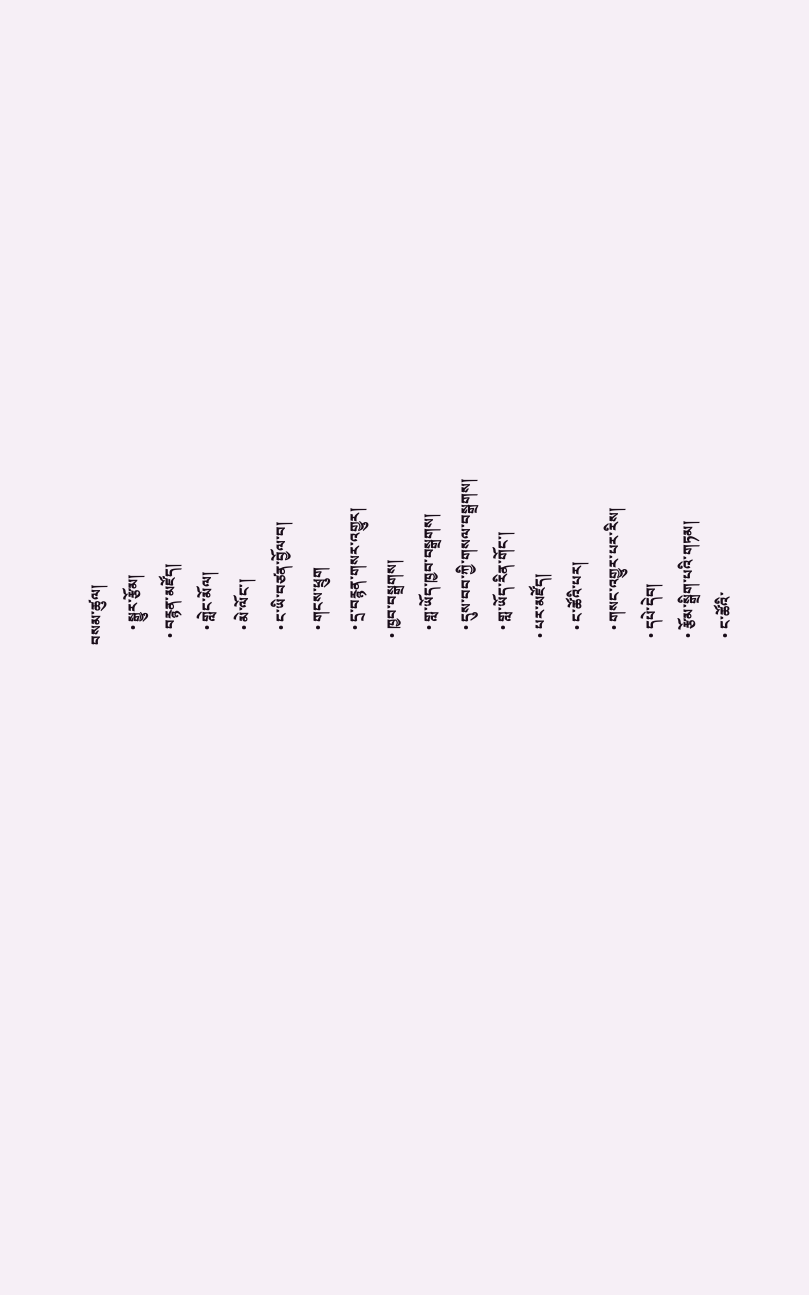བསམ་ཚུལ།
    • སྒྱུར་རྩོམ།
  • བརྙན་མཛོད།
    • གླེང་མོལ།
    • མེ་ལོང་།
    • ང་ཡི་བཙན་བྱོལ་བ།
    • གངས་ཕྲུག
    • དྲ་བརྙན་གསར་འགྱུར།
  • ཁྱབ་བསྒྲགས།
    • གླ་ཡོད་ཁྱབ་བསྒྲགས།
    • དུས་བབ་ཀྱི་གསལ་བསྒྲགས།
    • གླ་ཡོད་རིན་གོང་།
  • པར་མཛོད།
    • ང་ཚོའི་པར།
    • གསང་འགྱུར་པར་རིས།
  • དཔེ་དེབ།
  • རྩོམ་སྒྲིག་པའི་གཏམ།
  • ང་ཚོའི་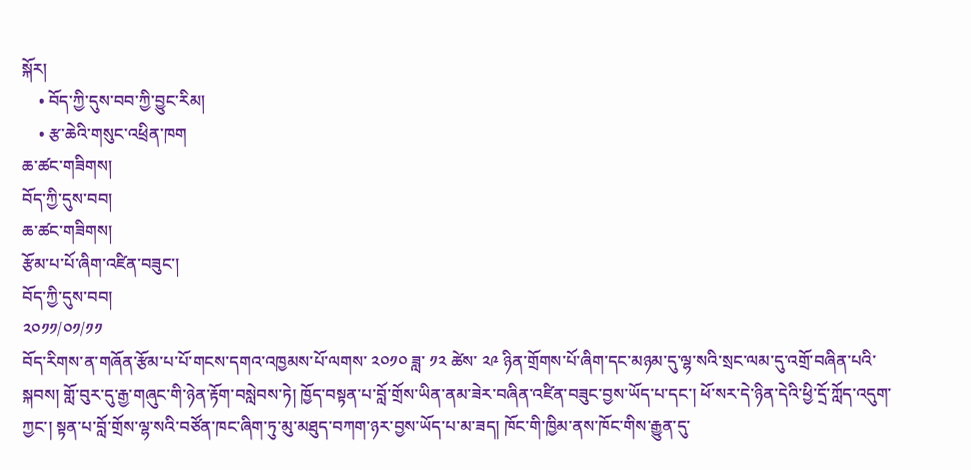སྐོར།
    • བོད་ཀྱི་དུས་བབ་ཀྱི་བྱུང་རིམ།
    • རྩ་ཆེའི་གསུང་འཕྲིན་ཁག
ཆ་ཚང་གཟིགས།
བོད་ཀྱི་དུས་བབ།
ཆ་ཚང་གཟིགས།
རྩོམ་པ་པོ་ཞིག་འཛིན་བཟུང་།
བོད་ཀྱི་དུས་བབ།
༢༠༡༡/༠༡/༡༡
བོད་རིགས་ན་གཞོན་རྩོམ་པ་པོ་གངས་དགའ་འཁྱམས་པོ་ལགས་ ༢༠༡༠ ཟླ་ ༡༢ ཚེས་ ༢༩ ཉིན་གྲོགས་པོ་ཞིག་དང་མཉམ་དུ་ལྷ་སའི་སྲང་ལམ་དུ་འགྲོ་བཞིན་པའི་སྐབས། གློ་བུར་དུ་རྒྱ་གཞུང་གི་ཉེན་རྟོག་བསླེབས་ཏེ། ཁྱོད་བསྟན་པ་བློ་གྲོས་ཡིན་ནམ་ཟེར་བཞིན་འཛིན་བཟུང་བྱས་ཡོད་པ་དང་། ཕོ་སར་དེ་ཉིན་དེའི་ཕྱི་དྲོ་ཀློད་འདུག་ཀྱང་། སྟན་པ་བློ་གྲོས་ལྷ་སའི་བཙོན་ཁང་ཞིག་ཏུ་མུ་མཐུད་བཀག་ཉར་བྱས་ཡོད་པ་མ་ཟད། ཁོང་གི་ཁྱིམ་ནས་ཁོང་གིས་རྒྱུན་དུ་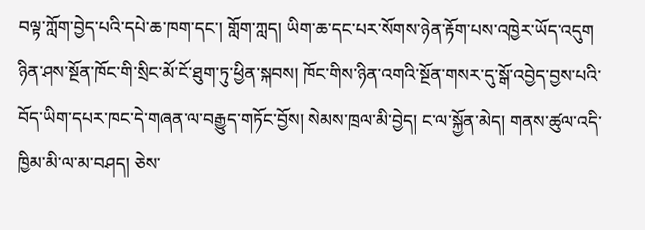བལྟ་ཀློག་བྱེད་པའི་དཔེ་ཆ་ཁག་དང་། གློག་ཀླད། ཡིག་ཆ་དང་པར་སོགས་ཉེན་རྟོག་པས་འཁྱེར་ཡོད་འདུག ཉིན་ཤས་སྔོན་ཁོང་གི་སྲིང་མོ་ངོ་ཐུག་ཏུ་ཕྱིན་སྐབས། ཁོང་གིས་ཉིན་འགའི་སྔོན་གསར་དུ་སྒོ་འབྱེད་བྱས་པའི་བོད་ཡིག་དཔར་ཁང་དེ་གཞན་ལ་བརྒྱུད་གཏོང་བྱོས། སེམས་ཁྲལ་མི་བྱེད། ང་ལ་སྐྱོན་མེད། གནས་ཚུལ་འདི་ཁྱིམ་མི་ལ་མ་བཤད། ཅེས་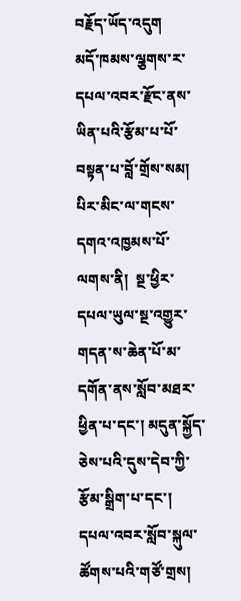བརྗོད་ཡོད་འདུག
མདོ་ཁམས་ལྕགས་ར་དཔལ་འབར་རྫོང་ནས་ཡིན་པའི་རྩོམ་པ་པོ་བསྟན་པ་བློ་གྲོས་སམ། པིར་མིང་ལ་གངས་དགའ་འཁྱམས་པོ་ལགས་ནི།  སྔ་ཕྱིར་དཔལ་ཡུལ་སྔ་འགྱུར་གདན་ས་ཆེན་པོ་མ་དགོན་ནས་སློབ་མཐར་ཕྱིན་པ་དང་། མདུན་སྐྱོད་ཅེས་པའི་དུས་དེབ་ཀྱི་རྩོམ་སྒྲིག་པ་དང་། དཔལ་འབར་སློབ་སྐུལ་ཚོགས་པའི་གཙོ་གྲས།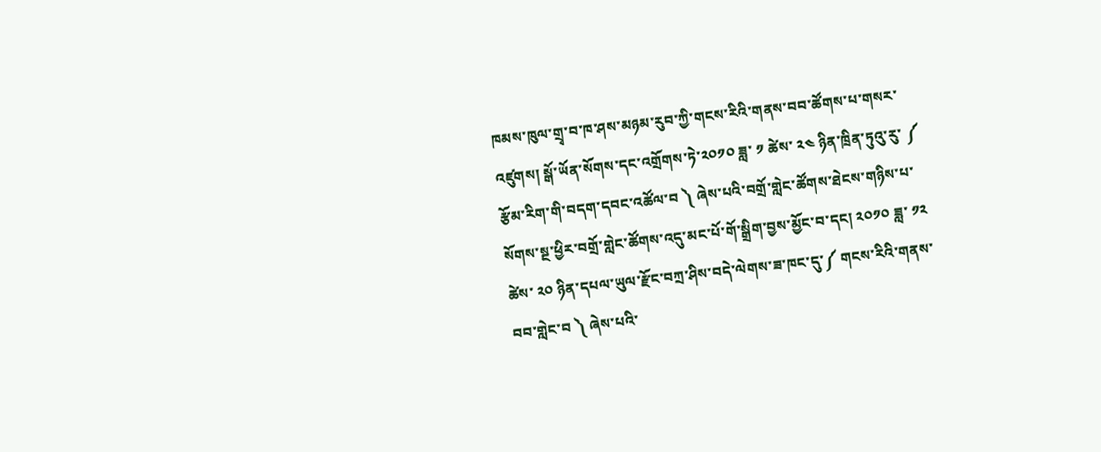ཁམས་ཁུལ་གྲྭ་བ་ཁ་ཤས་མཉམ་རུབ་ཀྱི་གངས་རིའི་གནས་བབ་ཚོགས་པ་གསར་འཛུགས། སྒོ་ཡོན་སོགས་དང་འགྲོགས་ཏེ་༢༠༡༠ ཟླ་ ༡ ཚེས་ ༢༤ ཉིན་ཁྲིན་ཏུའུ་རུ་ ༼ རྩོམ་རིག་གི་བདག་དབང་འཚོལ་བ ༽ ཞེས་པའི་བགྲོ་གླེང་ཚོགས་ཐེངས་གཉིས་པ་སོགས་སྔ་ཕྱིར་བགྲོ་གླེང་ཚོགས་འདུ་མང་པོ་གོ་སྒྲིག་བྱས་མྱོང་བ་དང། ༢༠༡༠ ཟླ་ ༡༢ ཚེས་ ༢༠ ཉིན་དཔལ་ཡུལ་རྫོང་བཀྲ་ཤིས་བདེ་ལེགས་ཟ་ཁང་དུ་༼ གངས་རིའི་གནས་བབ་གླེང་བ ༽ ཞེས་པའི་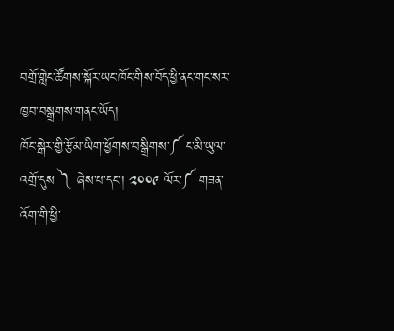བགྲོ་གླེང་ཚོགས་སྐོར་ཡང་ཁོང་གིས་བོད་ཕྱི་ནང་གང་སར་ཁྱབ་བསྒྲགས་གནང་ཡོད།
ཁོང་སྒེར་གྱི་རྩོམ་ཡིག་ཕྱོགས་བསྒྲིགས་༼ ང་མི་ཡུལ་འགྲོ་དུས ༽ ཞེས་པ་དང་། ༢༠༠༩ ལོར་༼ གཟན་འོག་གི་ཕྱི་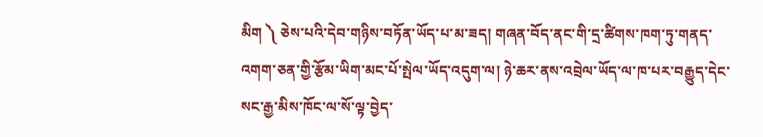མིག ༽ ཅེས་པའི་དེབ་གཉིས་བཏོན་ཡོད་པ་མ་ཟད། གཞན་བོད་ནང་གི་དྲ་ཚིགས་ཁག་ཏུ་གནད་འགག་ཅན་གྱི་རྩོམ་ཡིག་མང་པོ་སྤེལ་ཡོད་འདུག་ལ། ཉེ་ཆར་ནས་འབྲེལ་ཡོད་ལ་ཁ་པར་བརྒྱུད་དེང་སང་རྒྱ་མིས་ཁོང་ལ་སོ་ལྟ་བྱེད་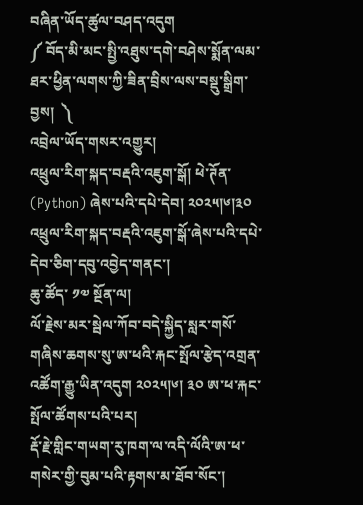བཞིན་ཡོད་ཚུལ་བཤད་འདུག
༼ བོད་མི་མང་སྤྱི་འཐུས་དགེ་བཤེས་སྨོན་ལམ་ཐར་ཕྱིན་ལགས་ཀྱི་ཟིན་བྲིས་ལས་བསྡུ་སྒྲིག་བྱས།  ༽
འབྲེལ་ཡོད་གསར་འགྱུར།
འཕྲུལ་རིག་སྐད་བརྡའི་འཇུག་སྒོ། ཕེ་ཊོན་ (Python) ཞེས་པའི་དཔེ་དེབ། ༢༠༢༥།༦།༣༠
འཕྲུལ་རིག་སྐད་བརྡའི་འཇུག་སྒོ་ཞེས་པའི་དཔེ་དེབ་ཅིག་དབུ་འབྱེད་གནང་།
ཆུ་ཚོད་ ༡༧ སྔོན་ལ།
ལོ་རྗེས་མར་སྦེལ་ཀོབ་བདེ་སྐྱིད་སླར་གསོ་གཞིས་ཆགས་སུ་ཨ་ཕའི་རྐང་སྤོལ་རྩེད་འགྲན་འཚོག་རྒྱུ་ཡིན་འདུག ༢༠༢༥།༦། ༣༠ ཨ་ཕ་རྐང་སྤོལ་ཚོགས་པའི་པར།
རྡོ་རྗེ་གླིང་གཡག་རུ་ཁག་ལ་འདི་ལོའི་ཨ་ཕ་གསེར་གྱི་བུམ་པའི་རྟགས་མ་ཐོབ་སོང་།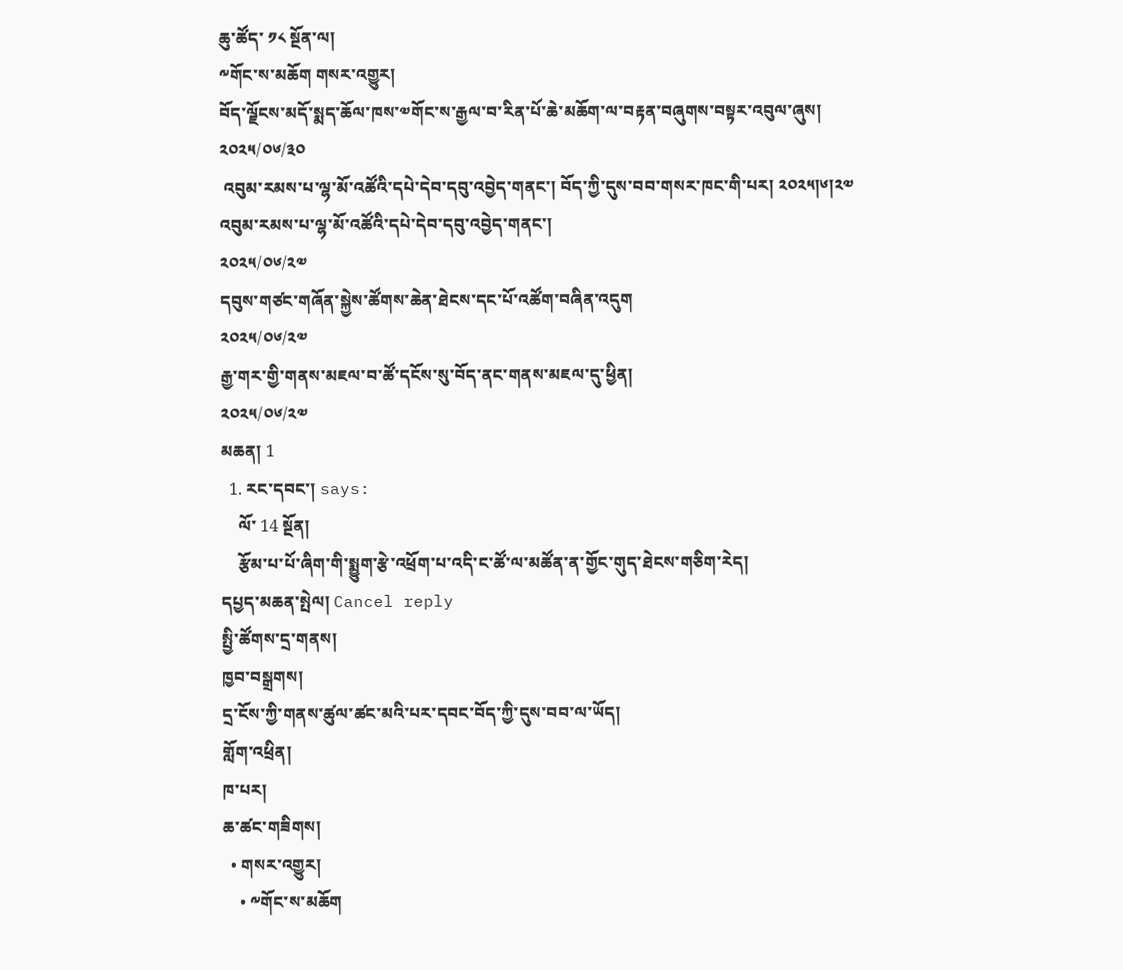ཆུ་ཚོད་ ༡༨ སྔོན་ལ།
༸གོང་ས་མཆོག གསར་འགྱུར།
བོད་ལྗོངས་མདོ་སྨད་ཆོལ་ཁས་༧གོང་ས་རྒྱལ་བ་རིན་པོ་ཆེ་མཆོག་ལ་བརྟན་བཞུགས་བསྟར་འབུལ་ཞུས།
༢༠༢༥/༠༦/༣༠
 འབུམ་རམས་པ་ལྷ་མོ་འཚོའི་དཔེ་དེབ་དབུ་འབྱེད་གནང་། བོད་ཀྱི་དུས་བབ་གསར་ཁང་གི་པར། ༢༠༢༥།༦།༢༧
འབུམ་རམས་པ་ལྷ་མོ་འཚོའི་དཔེ་དེབ་དབུ་འབྱེད་གནང་།
༢༠༢༥/༠༦/༢༧
དབུས་གཙང་གཞོན་སྐྱེས་ཚོགས་ཆེན་ཐེངས་དང་པོ་འཚོག་བཞིན་འདུག
༢༠༢༥/༠༦/༢༧
རྒྱ་གར་གྱི་གནས་མཇལ་བ་ཚོ་དངོས་སུ་བོད་ནང་གནས་མཇལ་དུ་ཕྱིན།
༢༠༢༥/༠༦/༢༧
མཆན། 1
  1. རང་དབང་། says:
    ལོ་ 14 སྔོན།
    རྩོམ་པ་པོ་ཞིག་གི་སྨྱུག་རྩེ་འཕྲོག་པ་འདི་ང་ཚོ་ལ་མཚོན་ན་གྱོང་གུད་ཐེངས་གཅིག་རེད།
དཔྱད་མཆན་སྤེལ། Cancel reply
སྤྱི་ཚོགས་དྲ་གནས།
ཁྱབ་བསྒྲགས།
དྲ་ངོས་ཀྱི་གནས་ཚུལ་ཚང་མའི་པར་དབང་བོད་ཀྱི་དུས་བབ་ལ་ཡོད།
གློག་འཕྲིན།
ཁ་པར།
ཆ་ཚང་གཟིགས།
  • གསར་འགྱུར།
    • ༸གོང་ས་མཆོག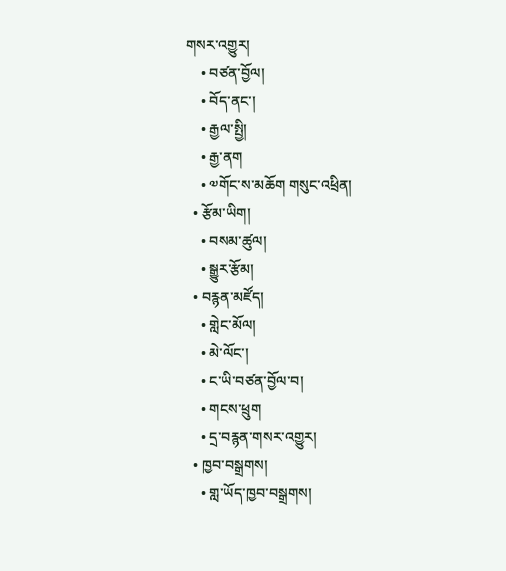གསར་འགྱུར།
    • བཙན་བྱོལ།
    • བོད་ནང་།
    • རྒྱལ་སྤྱི།
    • རྒྱ་ནག
    • ༧གོང་ས་མཆོག གསུང་འཕྲིན།
  • རྩོམ་ཡིག།
    • བསམ་ཚུལ།
    • སྒྱུར་རྩོམ།
  • བརྙན་མཛོད།
    • གླེང་མོལ།
    • མེ་ལོང་།
    • ང་ཡི་བཙན་བྱོལ་བ།
    • གངས་ཕྲུག
    • དྲ་བརྙན་གསར་འགྱུར།
  • ཁྱབ་བསྒྲགས།
    • གླ་ཡོད་ཁྱབ་བསྒྲགས།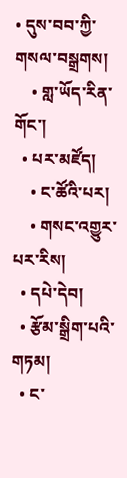• དུས་བབ་ཀྱི་གསལ་བསྒྲགས།
    • གླ་ཡོད་རིན་གོང་།
  • པར་མཛོད།
    • ང་ཚོའི་པར།
    • གསང་འགྱུར་པར་རིས།
  • དཔེ་དེབ།
  • རྩོམ་སྒྲིག་པའི་གཏམ།
  • ང་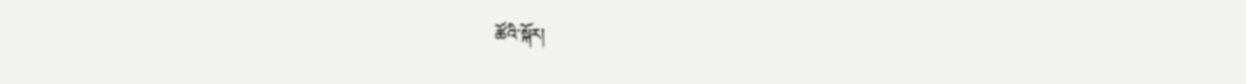ཚོའི་སྐོར།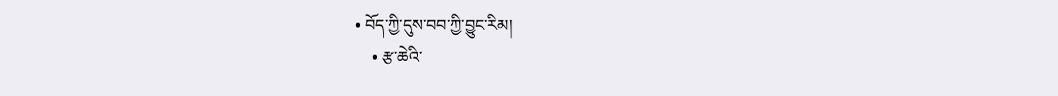• བོད་ཀྱི་དུས་བབ་ཀྱི་བྱུང་རིམ།
    • རྩ་ཆེའི་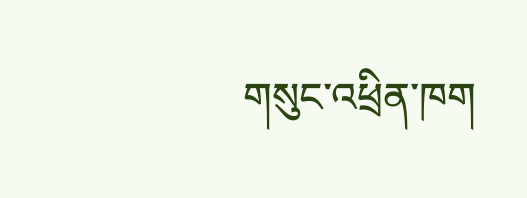གསུང་འཕྲིན་ཁག